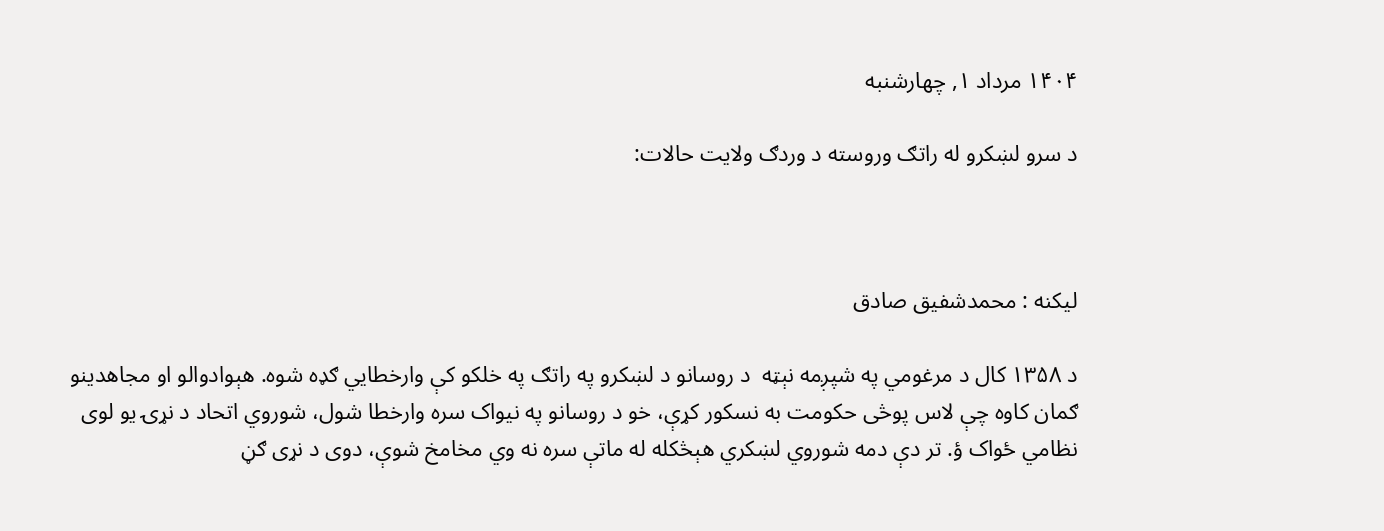۱۴۰۴ مرداد ۱, چهارشنبه

د سرو لښکرو له راتګ وروسته د وردګ ولایت حالات:



لیکنه : محمدشفیق صادق

د ۱۳۵۸ کال د مرغومي په شپږمه نېټه  د روسانو د لښکرو په راتګ په خلکو کې وارخطایي ګډه شوه. هېوادوالو او مجاهدینو  ګمان کاوه چې لاس پوڅی حکومت به نسکور کړې، خو د روسانو په نیواک سره وارخطا شول، شوروي اتحاد د نړۍ یو لوی  نظامي ځواک ؤ. تر دې دمه شوروي لښکري هېڅکله له ماتې سره نه وي مخامخ شوې، دوی د نړی ګڼ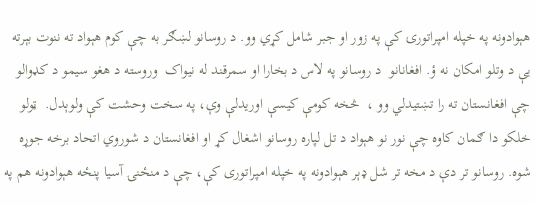هېوادونه په خپله امپراتورۍ کې په زور او جبر شامل کړي وو. د روسانو لښګر به چې کوم هېواد ته ننوت بېرته یې د وتلو امکان نه ؤ. افغانانو  د روسانو په لاس د بخارا او سمرقند له نیواک  وروسته د هغو سیمو د کډوالو چې افغانستان ته را تښتیدلي وو ،  څخه کومې کیسې اوریدلې وې، په سخت وحشت کې ولوېدل.  ټولو خلکو دا ګمان کاوه چې نور نو هېواد د تل لپاره روسانو اشغال کړ او افغانستان د شوروي اتحاد برخه جوړه شوه. روسانو تر دې د مخه تر شل ډېر هېوادونه په خپله امپراتوری کې، چې د منځنۍ آسیا پنځه هېوادونه هم په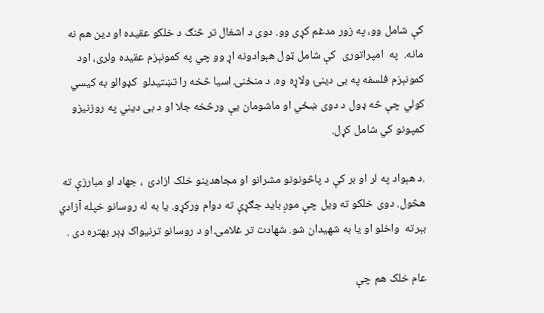کې شامل وو، په زور مدغم کړی وو. دوی د اشغال تر څنګ د خلکو عقیده او دین هم نه مانه.  په  امپراتوری  کې شامل ټول هېوادونه اړ وو چي په کمونېزم عقیده ولری، اود کمونېزم فلسفه په بی دینئ ولاړه وه. د منځنۍ اسیا څخه را تښتیدلو  کډوالو به کیسي کولي چې څه ډول د دوی ښځي او ماشومان یې ورڅخه جلا او د بی دیني په روزنیزو کمپونو کي شامل کړل.

.د هېواد په لر او بر کې د پاڅونونو مشرانو او مجاهدینو خلک ازادئ  ، جهاد او مبارزې ته هڅول. دوی خلکو ته ویل چې موږ باید جګړې ته دوام ورکړو. یا به له روسانو خپله آزادي بېرته  واخلو او یا به شهیدان شو. شهادت تر غلامۍ او د روسانو ترنیواک ډېر بهتره دی .

عام خلک هم چې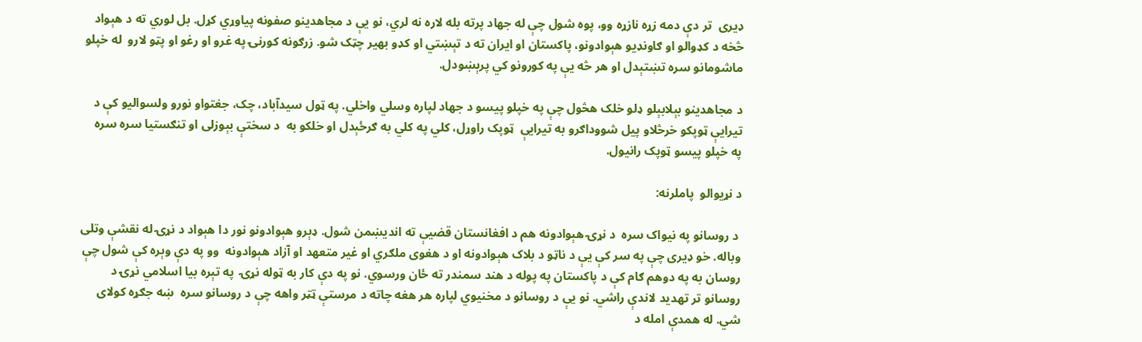ډیری  تر دې دمه زړه نازړه وو، پوه شول چې له جهاد پرته بله لاره نه لري، نو یې د مجاهدینو صفونه پیاوړي کړل. بل لوري ته د هېواد څخه د کډوالو او ګاونډیو هېوادونو، پاکستان او ایران ته د تېښتي او کډو بهیر چټک شو. زرګونه کورنۍ په غرو او رغو او پټو لارو  له خپلو ماشومانو سره تښتېدل او هر څه یې په کورونو کي پرېښودل.

د مجاهدینو بېلابېلو ډلو خلک هڅول چې په خپلو پیسو د جهاد لپاره وسلي واخلي. په ټول سیدآباد، چک، جغتواو نورو ولسوالیو کې د تیرایې ټوپکو خرڅلاو پیل شووداګرو به تیرایې  ټوپک راوړل، کلي په کلي به ګرځېدل او خلکو به  د سختې بېوزلی او تنګستیا سره سره  په خپلو پیسو ټوپک رانیول.

د نړیوالو  پاملرنه:

 د روسانو په نیواک سره  د نړۍ هېوادونه هم د افغانستان قضیې ته اندیښمن شول. ډېرو هېوادونو نور دا هېواد د نړۍ له نقشې وتلی وباله. خو ډیری چې په سر کې یې د ناټو د بلاک هېوادونه او د هغوی ملګري او غیر متعهد او آزاد هېوادونه  وو په دې وېره کې شول چې روسان به په دوهم ګام کې د پاکستان په پوله د هند سمندر ته ځان ورسوي. نو په دې کار به ټوله نړۍ  په تېره بیا اسلامي نړۍ د روسانو تر تهدید لاندې راشي. نو یې د روسانو د مخنیوي لپاره هر هغه چاته د مرستې ټټر واهه چې د روسانو سره  ښه جګړه کولای شي. له همدې امله د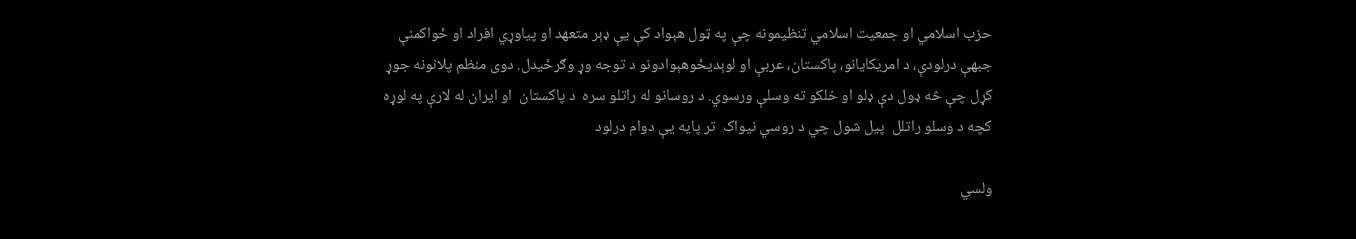حزب اسلامي او جمعیت اسلامي تنظیمونه چې په ټول هېواد کې یې ډېر متعهد او پیاوړي افراد او ځواکمنې جبهې درلودې، د امریکایانو، پاکستان، عربې او لوېدیځوهېوادونو د توجه وړ وګرځیدل. دوی منظم پلانونه جوړ کړل چې څه ډول دې ډلو او خلکو ته وسلې ورسوي. د روسانو له راتلو سره  د پاکستان  او ایران له لارې په لوړه کچه د وسلو راتلل  پیل شول چي د روسي نیواک  تر پایه یې دوام درلود

ولسي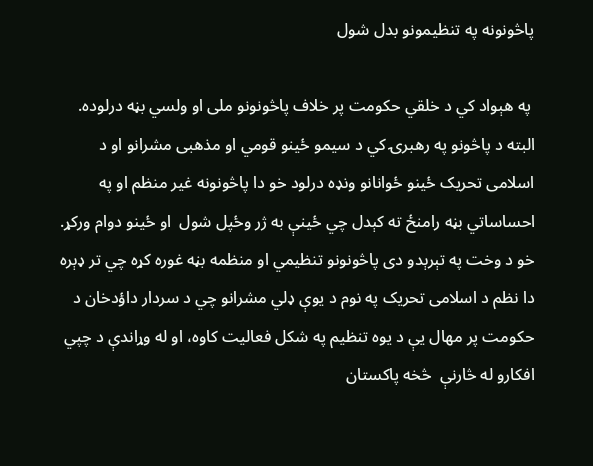پاڅونونه په تنظیمونو بدل شول

 په هېواد کي د خلقي حکومت پر خلاف پاڅونونو ملی او ولسي بڼه درلوده. البته د پاڅونو په رهبرۍ کي د سیمو ځینو قومي او مذهبی مشرانو او د اسلامی تحریک ځینو ځوانانو ونډه درلود خو دا پاڅونونه غیر منظم او په احساساتي بڼه رامنځ ته کېدل چي ځینې به ژر وځپل شول  او ځینو دوام ورکړ. خو د وخت په تېرېدو دی پاڅونونو تنظیمي او منظمه بڼه غوره کړه چي تر ډېره دا نظم د اسلامی تحریک په نوم د یوې ډلي مشرانو چي د سردار داؤدخان د حکومت پر مهال یې د یوه تنظیم په شکل فعالیت کاوه، او له وړاندې د چپي افکارو له څارنې  څخه پاکستان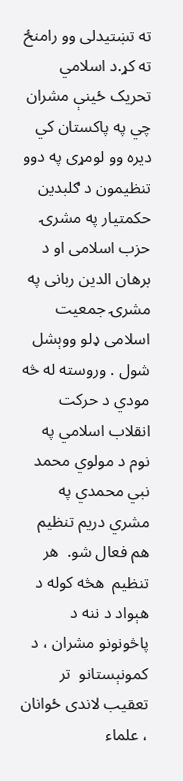ته تښتیدلی وو رامنځ ته کړ.د اسلامي تحریک ځینې مشران چي په پاکستان کي دیره وو لومړی په دوو تنظیمون د ګلبدین حکمتیار په مشرۍ حزب اسلامی او د برهان الدین ربانی په مشرۍ جمعیت اسلامی ډلو ووېشل شول . وروسته له څه مودي د حرکت انقلاب اسلامي په نوم د مولوي محمد نبي محمدي په مشري دریم تنظیم هم فعال شو.  هر تنظیم  هڅه کوله د هېواد د ننه د پاڅونونو مشران ، د کمونېستانو  تر تعقیب لاندی ځوانان ، علماء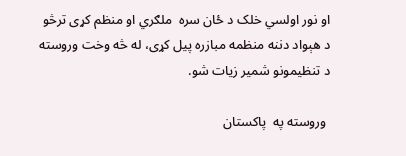او نور اولسي خلک د ځان سره  ملګري او منظم کړی ترڅو  د هېواد دننه منظمه مبازره پیل کړی، له څه وخت وروسته د تنظیمونو شمیر زیات شو.

 وروسته په  پاکستان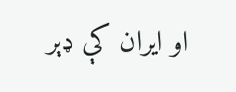او ایران کې ډېر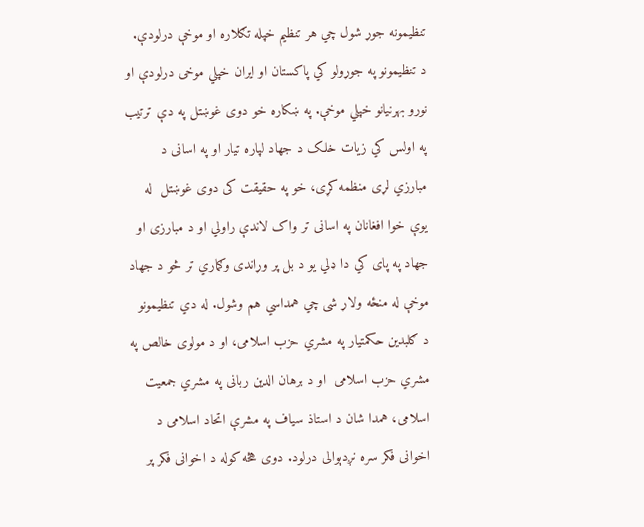تنظیمونه جوړ شول چي هر تنظیم خپله تګلاره او موخې درلودې. د تنظیمونو په جوړولو کي پاکستان او ایران خپلي موخی درلودې او نورو بهرنیانو خپلي موخې. په ښکاره خو دوی غوښتل په دې ترتیب په اولس کي زیات خلک د جهاد لپاره تیار او په اسانی د مبارزي لړی منظمه کړی، خو په حقیقت کی دوی غوښتل  له یوې خوا افغانان په اسانی تر واک لاندې راولي او د مبارزی او جهاد په پای کي دا ډلي یو د بل پر وړاندی وګماري تر څو د جهاد موخې له منځه ولاړ شی چي همداسي هم وشول. له دي تنظیمونو  د ګلبدین حکمتیار په مشري حزب اسلامی، او د مولوی خالص په مشري حزب اسلامی  او د برهان الدین ربانی په مشري جمعیت اسلامی، همدا شان د استاذ سیاف په مشرې اتحاد اسلامی د اخوانی فکر سره نږدېوالی درلود. دوی هڅه کوله د اخوانی فکر پر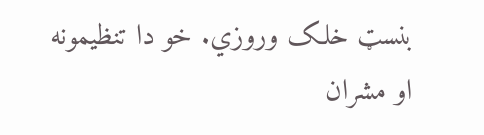بنسټ خلک وروزي. خو دا تنظیمونه او مشران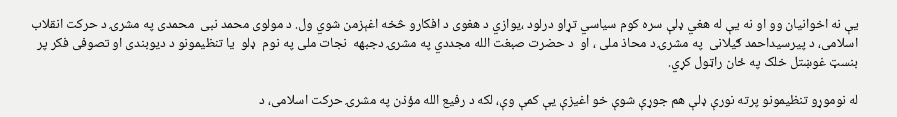یې نه اخوانیان وو او نه یې له هغي ډلې سره کوم سیاسي تړاو درلود ،یوازي د هغوی د افکارو څخه اغېزمن شوي ول. د مولوی محمد نبی  محمدی په مشرۍ د حرکت انقلاب اسلامی، د پیرسیداحمد ګیلانی  په مشرۍ د محاذ ملی ، او  د حضرت صبغت الله مجددي په مشرۍ دجبهه  نجات ملی په نوم  ډلو  یا تنظیمونو د دیوبندی او تصوفی فکر پر بنسټ غوښتل خلک په ځان راټول کړي.

له نوموړو تنظیمونو پرته نورې ډلې هم جوړې شوې خو اغیزې یې کمې وې، لکه د رفیع الله مؤذن په مشرۍ حرکت اسلامی، د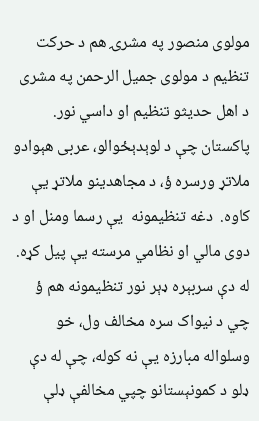مولوی منصور په مشرۍ هم د حرکت تنظیم د مولوی جمیل الرحمن په مشری د اهل حدیثو تنظیم او داسي نور. پاکستان چې د لوېدېځوالو، عربی هېوادو ملاتړ ورسره ؤ، د مجاهدینو ملاتړ یې کاوه.  دغه تنظیمونه  یې رسما ومنل او د دوی مالي او نظامي مرسته یې پیل کړه. له دې سربېره ډېر نور تنظیمونه هم ؤ چي د نیواک سره مخالف ول، خو وسلواله مبارزه یې نه کوله، چې له دې ډلو د کمونېستانو چپي مخالفې ‌ډلې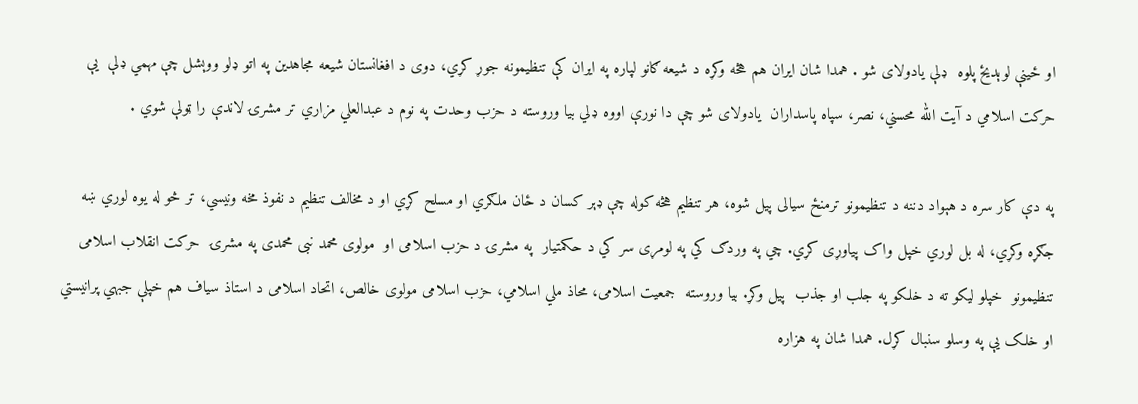او ځینې لوېدیځ پلوه  ډلې یادولای شو . همدا شان ایران هم هڅه وکړه د شیعه ګانو لپاره په ایران کې تنظیمونه جوړ کړي، دوی د افغانستان شیعه مجاهدین په اتو ډلو ووېشل چې مهمي ډلې  یې حرکت اسلامي د آیت الله محسني، نصر، سپاه پاسداران  یادولای شو چې دا نورې اووه ډلي بیا وروسته د حزب وحدت په نوم د عبدالعلي مزاري تر مشرۍ لاندې را ټولې شوي .

په دې کار سره د هېواد دننه د تنظیمونو ترمنځ سیالی پیل شوه، هر تنظیم هڅه کوله چې ډېر کسان د ځان ملګري او مسلح کړي او د مخالف تنظیم د نفوذ مخه ونیسي، تر څو له یوه لوري ښه جګړه وکړي، له بل لوري خپل واک پیاوړی کړي. چي په وردګ کي په لومړی سر کي د حکمتیار  په مشرۍ د حزب اسلامی او  مولوی محمد نبی محمدی په مشرۍ  حرکت انقلاب اسلامی  تنظیمونو  خپلو لیکو ته د خلکو په جلب او جذب  پیل وکړ. بیا وروسته  جمعیت اسلامی، محاذ ملي اسلامي، حزب اسلامی مولوی خالص، اتحاد اسلامی د استاذ سیاف هم خپلې جبهي پرانیستي او خلک یې په وسلو سنبال کړل. همدا شان په هزاره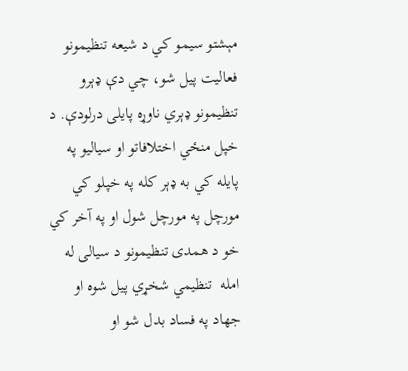مېشتو سیمو کي د شیعه تنظیمونو فعالیت پیل شو، چي دې ډېرو تنظیمونو ډېري ناوړه پایلی درلودې. د خپل منځي اختلافاتو او سیالیو په پایله کي به ډېر کله په خپلو کي مورچل په مورچل شول او په آخر کي خو د همدی تنظیمونو د سیالی له امله  تنظیمي شخړي پیل شوه او جهاد په فساد بدل شو او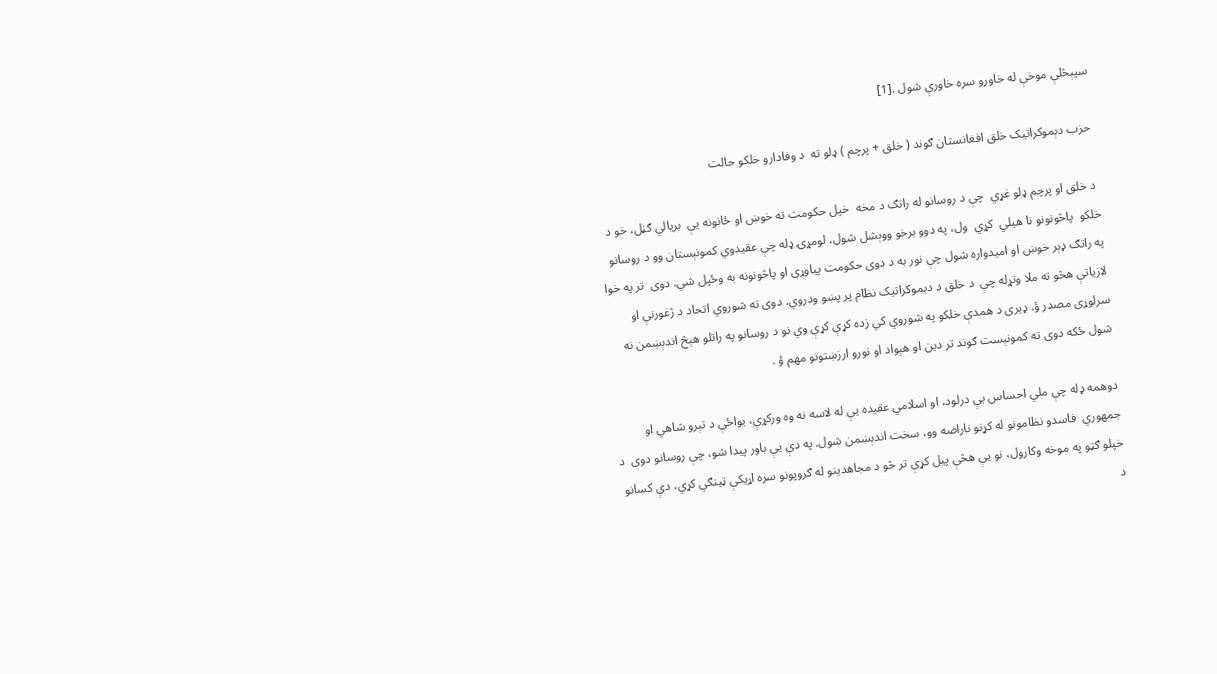سپېڅلې موخې له خاورو سره خاورې شول .[1]

 حزب دېموکراتیک خلق افغانستان ګوند ( خلق + پرچم ) ډلو ته  د وفادارو خلکو حالت

 د خلق او پرچم ډلو غړي  چې د روسانو له راتګ د مخه  خپل حکومت ته خوښ او ځانونه یې  بریالي ګڼل، خو د خلکو  پاڅونونو نا هیلي  کړي  ول، په دوو برخو ووېشل شول، لومړۍ ډله چې عقیدوي کمونېستان وو د روسانو په راتګ ډېر خوښ او امیدواره شول چې نور به د دوی حکومت پیاوړی او پاڅونونه به وځپل شي. دوی  تر په خوا  لازیاتې هڅو ته ملا وتړله چې  د خلق د دیموکراتیک نظام پر پښو ودروي. دوی ته شوروي اتحاد د ژغورنې او سرلوړی مصدر ؤ. ډیری د همدې خلکو په شوروي کي زده کړې کړې وي نو د روسانو په راتلو هېڅ اندېښمن نه شول ځکه دوی ته کمونېست ګوند تر دین او هېواد او نورو ارزښتونو مهم ؤ .

دوهمه ډله چې ملي احساس یې درلود، او اسلامي عقیده یې له لاسه نه وه ورکړې، یواځې د تېرو شاهي او جمهوري  فاسدو نظامونو له کړنو ناراضه وو، سخت اندېښمن شول. په دې یې باور پیدا شو، چې روسانو دوی  د خپلو ګټو په موخه وکارول، نو یې هڅې پیل کړې تر څو د مجاهدینو له ګروپونو سره اړیکې ټینګي کړي، دې کسانو د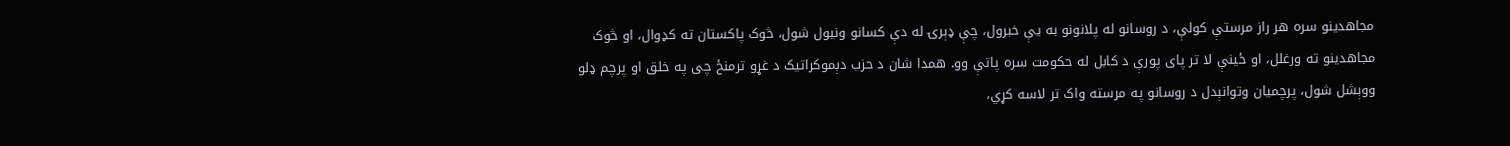مجاهدینو سره هر راز مرستې کولې، د روسانو له پلانونو به یې خبرول، چې ډېرۍ له دې کسانو ونیول شول، څوک پاکستان ته کډوال، او څوک  مجاهدینو ته ورغلل، او ځینې لا تر پای پورې د کابل له حکومت سره پاتې وو. همدا شان د حزب دېموکراتیک د غړو ترمنځ چی په خلق او پرچم ډلو ووېشل شول، پرچمیان وتوانېدل د روسانو په مرسته واک تر لاسه کړي،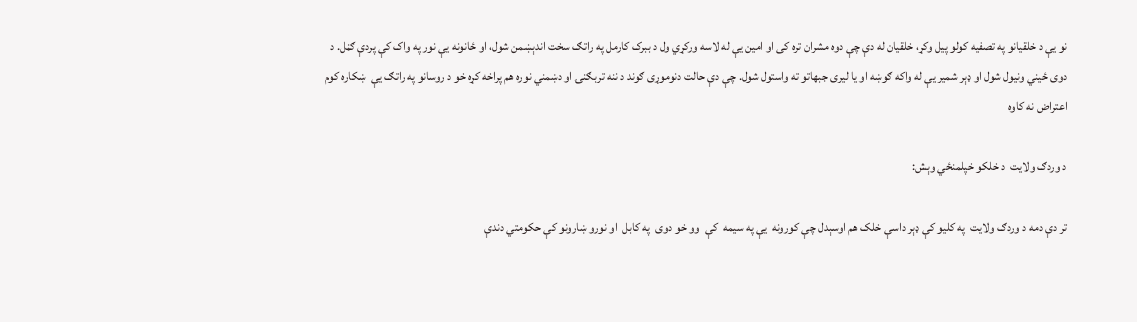نو یې د خلقیانو په تصفیه کولو پیل وکړ، خلقیان له دې چې دوه مشران تره کی او امین یې له لاسه ورکړي ول د ببرک کارمل په راتګ سخت اندېښمن شول، او ځانونه یې نور په واک کې پردې ګڼل. د دوی ځیني ونیول شول او ډېر شمیر یې له واکه ګوښه او یا لیری جبهاتو ته واستول شول. چې دې حالت دنوموړی ګوند د ننه تربګنۍ او دښمني نوره هم پراخه کړه خو د روسانو په راتګ یې  ښکاره کوم اعتراض نه کاوه

د وردګ ولایت  د خلکو خپلمنځي وېش:

تر دې دمه د وردګ ولایت  په کلیو کې ډېر داسې خلک هم اوسېدل چې کورونه  یې په سیمه  کې  وو خو دوی  په کابل  او نورو ښارونو کې حکومتي دندې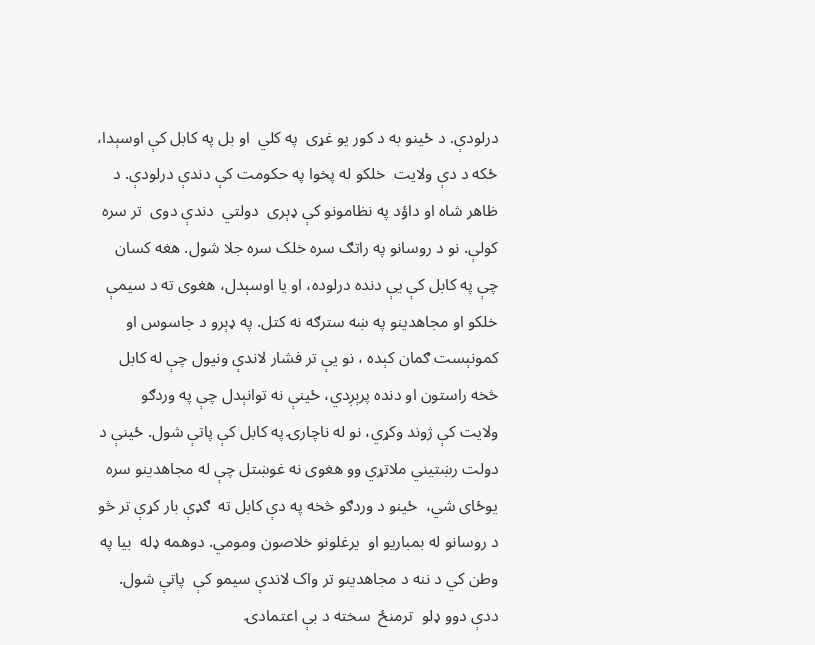درلودې. د ځینو به د کور یو غړی  په کلي  او بل په کابل کې اوسېدا، ځکه د دې ولایت  خلکو له پخوا په حکومت کې دندې درلودې. د ظاهر شاه او داؤد په نظامونو کې ډېری  دولتي  دندې دوی  تر سره کولې. نو د روسانو په راتګ سره خلک سره جلا شول. هغه کسان چې په کابل کې یې دنده درلوده، او یا اوسېدل، هغوی ته د سیمې خلکو او مجاهدینو په ښه سترګه نه کتل. په ډېرو د جاسوس او کمونېست ګمان کېده ، نو یې تر فشار لاندې ونیول چې له کابل څخه راستون او دنده پرېږدي، ځینې نه توانېدل چې په وردګو  ولایت کې ژوند وکړي، نو له ناچارۍ په کابل کې پاتې شول. ځینې د دولت رښتیني ملاتړي وو هغوی نه غوښتل چې له مجاهدینو سره یوځای شي،  ځینو د وردګو څخه په دې کابل ته  ګډې بار کړې تر څو د روسانو له بمباریو او  یرغلونو خلاصون ومومي. دوهمه ډله  بیا په وطن کي د ننه د مجاهدینو تر واک لاندې سیمو کې  پاتې شول. ددې دوو ډلو  ترمنځ  سخته د بې اعتمادۍ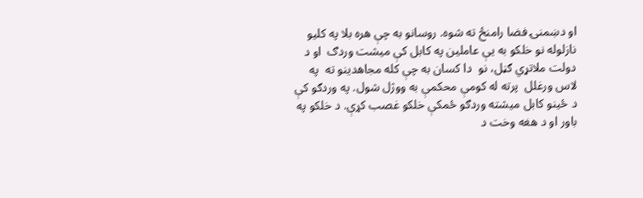او دښمنۍ فضا رامنځ ته شوه. روسانو به چې هره بلا په کلیو  نازلوله نو خلکو به یې عاملین په کابل کې میشت وردګ  او د دولت ملاتړي ګڼل، نو  دا کسان به چې کله مجاهدینو ته  په لاس ورغلل  پرته له کومې محکمې به ووژل شول. په وردګو کې د ځینو کابل میشته وردګو ځمکې خلکو غصب کړې. د خلکو په باور او د هغه وخت د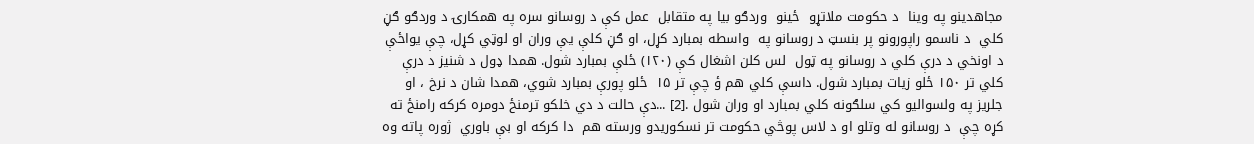مجاهدینو په وینا  د حکومت ملاتړو  ځینو  وردګو بیا په متقابل  عمل کې د روسانو سره په همکارۍ د وردګو ګڼ کلي  د ناسمو راپورونو پر بنسټ د روسانو په  واسطه بمبارد کړل، او ګڼ کلې یې وران او لوټي کړل، چې یواځې د اونخي د درې کلي د روسانو په ټول  لس کلن اشغال کې (۱۲۰) ځلې بمبارد شول. همدا ډول د شنیز د درې  کلي تر ۱۵۰ ځلو زیات بمبارد شول. داسې کلي هم ؤ چې تر ۱۵  ځلو پورې بمبارد شوي، همدا شان د نرخ ، او جلریز په ولسوالیو کي سلګونه کلي بمبارد او وران شول .[2] ...دې حالت د دي خلکو ترمنځ دومره کرکه رامنځ ته کړه چې  د روسانو له وتلو او د لاس پوڅي حکومت تر نسکوریدو ورسته هم  دا کرکه او بې باوري  ژوره پاته وه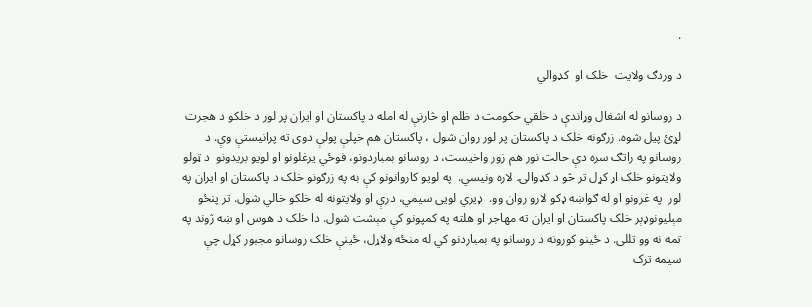.

د وردګ ولایت  خلک او  کډوالي

د روسانو له اشغال وړاندې د خلقي حکومت د ظلم او څارنې له امله د پاکستان او ایران پر لور د خلکو د هجرت لړئ پیل شوه. زرګونه خلک د پاکستان پر لور روان شول ، پاکستان هم خپلې پولې دوی ته پرانیستې وې. د روسانو په راتګ سره دې حالت نور هم زور واخیست، د روسانو بمباردونو، فوځي یرغلونو او لویو بریدونو  د ټولو ولایتونو خلک اړ کړل تر څو د کډوالۍ  لاره ونیسي.  په لویو کاروانونو کې به په زرګونو خلک د پاکستان او ایران په لور  په غرونو او له ګواښه ډکو لارو روان وو.  ډیري لویی سیمي، درې او ولایتونه له خلکو خالي شول. تر پنځو مېلیونوډېر خلک پاکستان او ایران ته مهاجر او هلته په کمپونو کې مېشت شول. دا خلک د هوس او ښه ژوند په تمه نه وو تللی. د ځینو کورونه د روسانو په بمباردنو کي له منځه ولاړل، ځینې خلک روسانو مجبور کړل چې سیمه ترک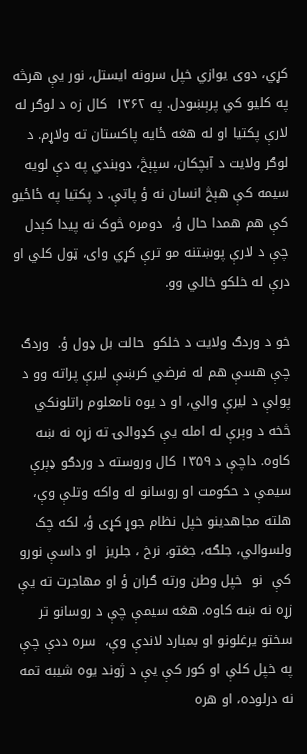کړي، دوی یوازي خپل سرونه ایستل، نور یې هرڅه په کلیو کي پرېښودل. په ۱۳۶۲  کال زه د لوګر له لارې پکتیا او له هغه ځایه پاکستان ته ولاړم. د لوګر ولایت د آبچکان، سپېڅ، دوبندي په دې لویه سیمه کې هېڅ انسان نه ؤ پاتې. د پکتیا په ځاځيو کې هم همدا حال ؤ،  دومره څوک نه پیدا کېدل چې د لارې پوښتنه مو ترې کړي وای، ټول کلي او درې له خلکو خالي وو.

خو د وردګ ولایت د خلکو  حالت بل ډول ؤ.  وردګ چې هسې هم له فرضي کرښې لیرې پراته وو د پولې د لیرې والي، او د یوه نامعلوم راتلونکي څخه د وېرې له امله یې کډوالۍ ته زړه نه ښه کاوه. داچې د ۱۳۵۹ کال وروسته د وردګو ډېرې سیمې د حکومت او روسانو له واکه وتلې وې، هلته مجاهدینو خپل نظام جوړ کړی ؤ، لکه چک ولسوالي، جلګه، جغتو، نرخ ، جلریز  او داسې نورو کې  نو  خپل و‌‌‌طن ورته ګران ؤ او مهاجرت ته یې زړه نه ښه کاوه. هغه سیمې چې د روسانو تر سختو یرغلونو او بمبارد لاندې وې،  سره ددې چې په خپل کلې او کور کې یې د ژوند یوه شیبه تمه نه درلوده، او هره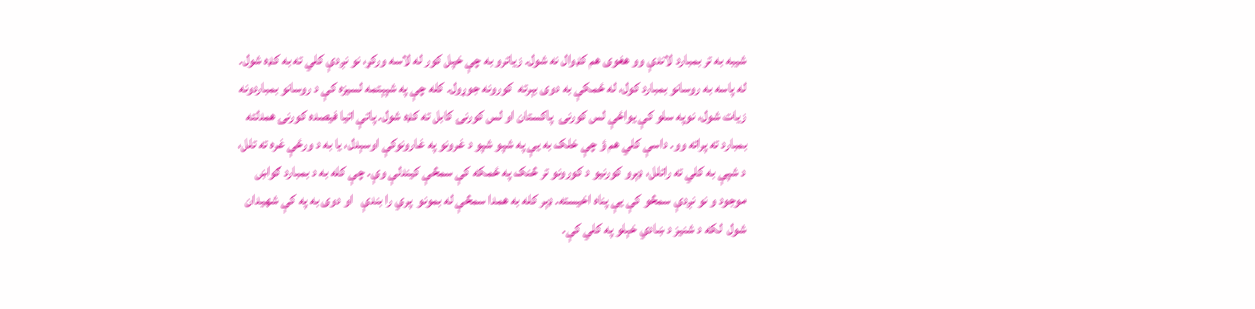شیبه به تر بمبارد لاندې وو هغوی هم کډوال نه شول. زیاترو به چې خپل کور له لاسه ورکړ، نو نږدې کلي ته به کډه شول. له پاسه به روسانو بمبارد کول، له ځمکې به دوی بېرته  کورونه جوړول. کله چې په شپېتمه لسیزه کې د روسانو بمباردونه زیات شول، نوپه سلو کې یواځې لس کورنۍ  پاکستان او لس کورنۍ کابل ته کډه شول. پاتې اتیا فیصده کورنۍ همدلته بمبارد ته پراته وو. داسې کلي هم ؤ چې خلک به یې په شپو شپو د غرونو په غارونوکې اوسېدل، یا به د ورځې غره ته تلل، د شپې به کلي ته راتلل، ډېرو کورنیو د کورونو تر څنک په ځمکه کې سمڅې کیندلې وې. چې کله به د بمبارد ګواښ موجود و نو نږدې سمڅو کې یې پناه اخیسته. ډېر کله به همدا سمڅې له بمونو  پري را بندې   او دوی به په کې شهیدان شول  لکه د شنیز د ښادي خېلو په کلي کې.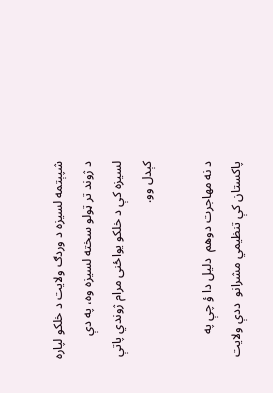شپېتمه لسیزه د وردګ ولایت د خلکو لپاره د ژوند تر ټولو سخته لسیزه وه، په دې لسیزه کې د خلکو یواځنی مرام ژوندي پاتې کېدل وو.

د نه مهاجرت دوهم  دلیل دا ؤ چې په پاکستان کې تنظیمي مشرانو  ددې ولایت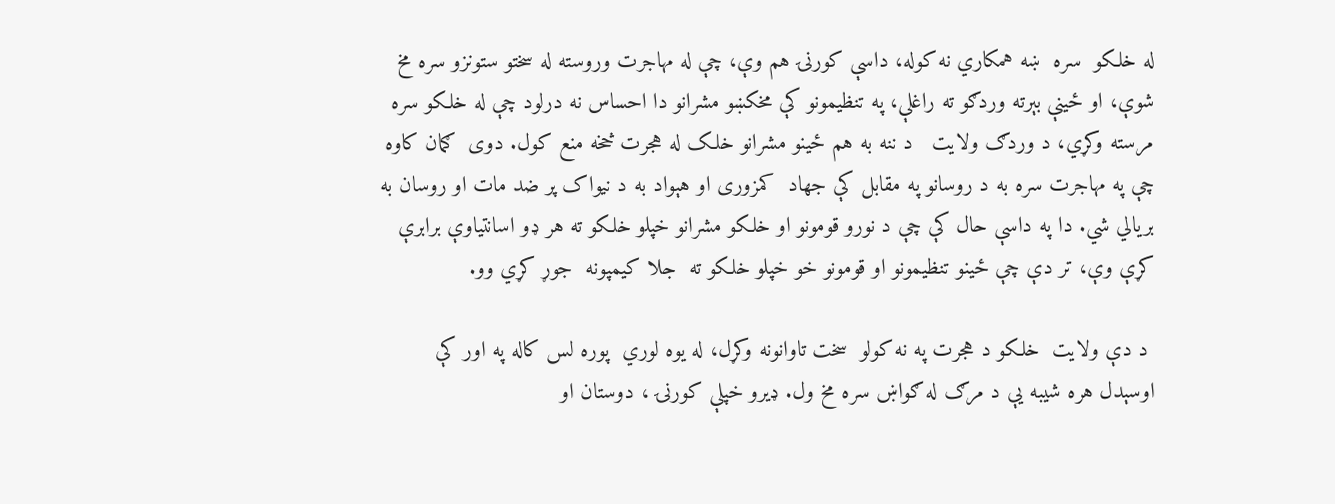له خلکو  سره  ښه همکاري نه کوله، داسې کورنۍ هم وې، چې له مهاجرت وروسته له سختو ستونزو سره مخ شوې، او ځینې بېرته وردګو ته راغلې، په تنظیمونو کې مخکښو مشرانو دا احساس نه درلود چې له خلکو سره مرسته وکړي، د وردګ ولایت   د ننه به هم ځینو مشرانو خلک له هجرت څخه منع کول. دوی  ګمان کاوه چې په مهاجرت سره به د روسانو په مقابل کې جهاد  کمزوری او هېواد به د نیواک پر ضد مات او روسان به بریالي شي. دا په داسې حال کې چې د نورو قومونو او خلکو مشرانو خپلو خلکو ته هر ډو اسانتیاوې برابرې کړې وې، تر دې چې ځینو تنظیمونو او قومونو خو خپلو خلکو ته  جلا کیمپونه  جوړ کړي وو.

 د دې ولایت  خلکو د هجرت په نه کولو  سخت تاوانونه وکړل، له یوه لوري  پوره لس کاله په اور کې اوسېدل هره شیبه یې د مرګ له ګواښ سره مخ ول. ډیرو خپلې کورنۍ ، دوستان او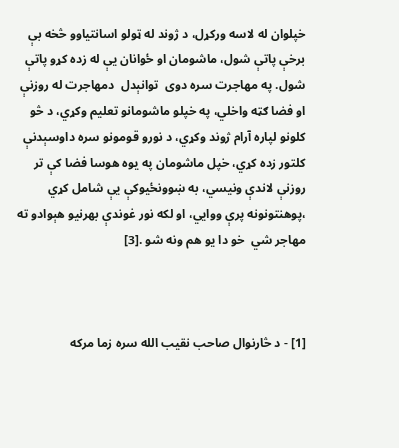خپلوان له لاسه ورکړل، د ژوند له ټولو اسانتیاوو څخه بې برخې پاتې شول، ماشومان او ځوانان یې له زده کړو پاتې شول. په مهاجرت سره دوی  توانېدل  دمهاجرت له روزنې او فضا ګټه واخلي، په خپلو ماشومانو تعلیم وکړي، د څو کلونو لپاره آرام ژوند وکړي، د نورو قومونو سره داوسېدنې کلتور زده کړي، خپل ماشومان په یوه هوسا فضا کې تر روزنې لاندې ونیسي، به ښوونځیوکې یې شامل کړي ،پوهنتونونه پرې ووایي، او لکه نور غوندې بهرنیو هېوادو ته مهاجر شي  خو دا یو هم ونه شو .[3]



[1] - د څارنوال صاحب نقیب الله سره زما مرکه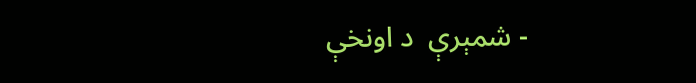- شمېرې  د اونخې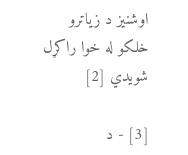اوشنیز د زیاترو خلکو له خوا راکړل شویدي [2]

[3] - د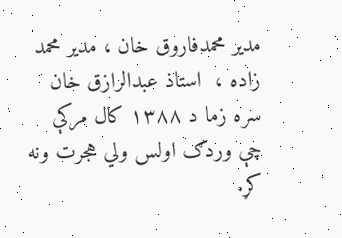مدیر محمدفاروق خان ، مدیر محمد زاده ،  استاذ عبدالرازق خان سره زما د ۱۳۸۸ کال مرکې چې وردګ اولس ولي هجرت ونه کړ.